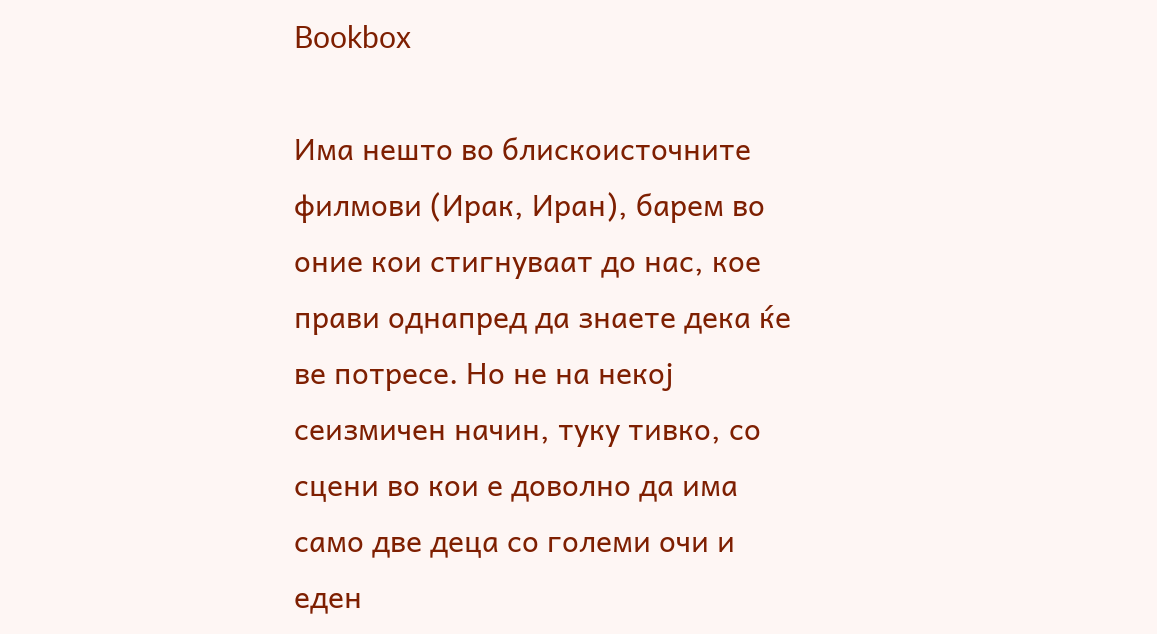Bookbox

Има нешто во блискоисточните филмови (Ирак, Иран), барем во оние кои стигнуваат до нас, кое прави однапред да знаете дека ќе ве потресе. Но не на некој сеизмичен начин, туку тивко, со сцени во кои е доволно да има само две деца со големи очи и еден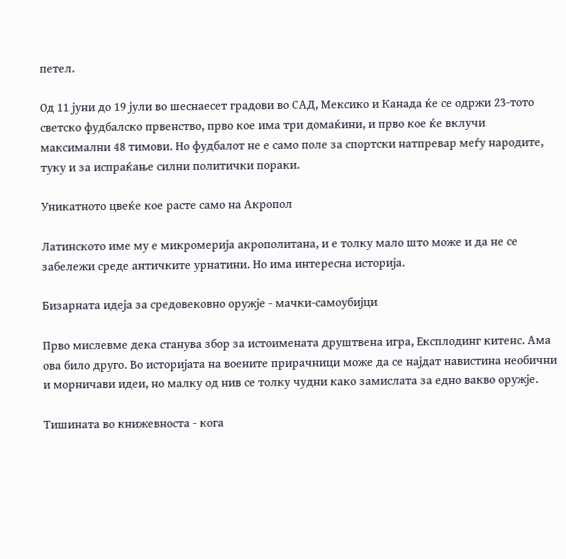петел.

Од 11 јуни до 19 јули во шеснаесет градови во САД, Мексико и Канада ќе се одржи 23-тото светско фудбалско првенство, прво кое има три домаќини, и прво кое ќе вклучи максимални 48 тимови. Но фудбалот не е само поле за спортски натпревар меѓу народите, туку и за испраќање силни политички пораки.

Уникатното цвеќе кое расте само на Акропол

Латинското име му е микромерија акрополитана, и е толку мало што може и да не се забележи среде античките урнатини. Но има интересна историја.

Бизарната идеја за средовековно оружје - мачки-самоубијци

Прво мислевме дека станува збор за истоимената друштвена игра, Експлодинг китенс. Ама ова било друго. Во историјата на воените прирачници може да се најдат навистина необични и морничави идеи, но малку од нив се толку чудни како замислата за едно вакво оружје.

Тишината во книжевноста - кога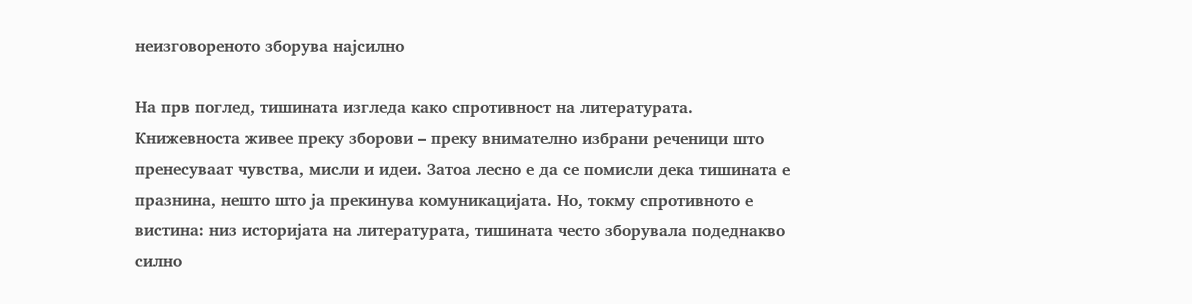неизговореното зборува најсилно

На прв поглед, тишината изгледа како спротивност на литературата. Книжевноста живее преку зборови – преку внимателно избрани реченици што пренесуваат чувства, мисли и идеи. Затоа лесно е да се помисли дека тишината е празнина, нешто што ја прекинува комуникацијата. Но, токму спротивното е вистина: низ историјата на литературата, тишината често зборувала подеднакво силно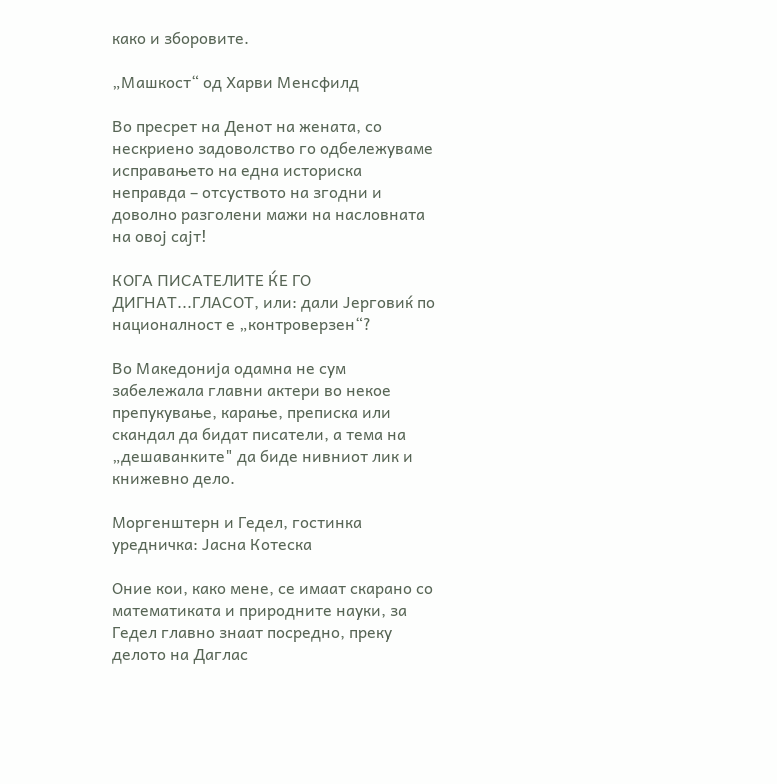како и зборовите.

„Машкост“ од Харви Менсфилд

Во пресрет на Денот на жената, со нескриено задоволство го одбележуваме исправањето на една историска неправда – отсуството на згодни и доволно разголени мажи на насловната на овој сајт!

КОГА ПИСАТЕЛИТЕ ЌЕ ГО ДИГНАТ...ГЛАСОТ, или: дали Јерговиќ по националност е „контроверзен“?

Во Македонија одамна не сум забележала главни актери во некое препукување, карање, преписка или скандал да бидат писатели, а тема на „дешаванките" да биде нивниот лик и книжевно дело.

Moргенштерн и Гедел, гостинка уредничка: Јасна Котеска

Оние кои, како мене, се имаат скарано со математиката и природните науки, за Гедел главно знаат посредно, преку делото на Даглас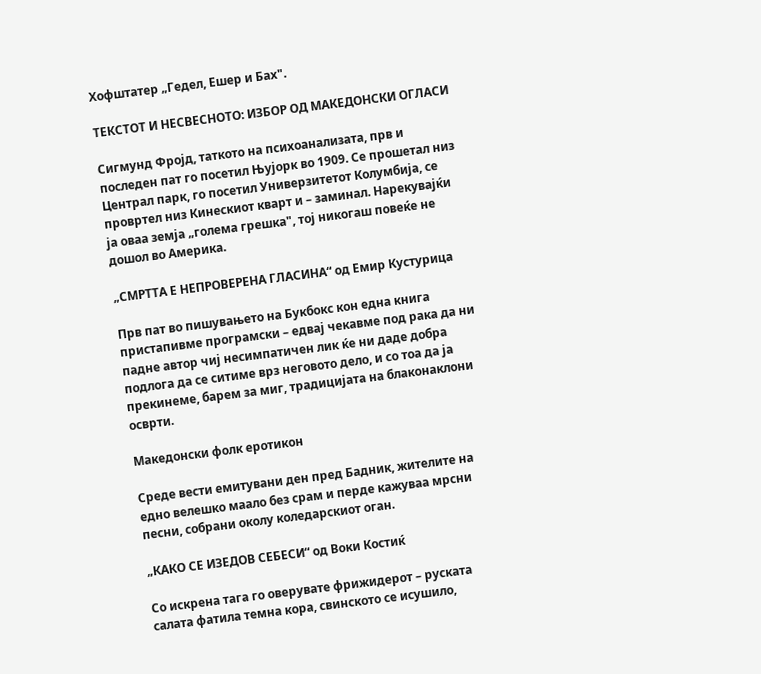Хофштатер „Гедел, Ешер и Бах".

ТЕКСТОТ И НЕСВЕСНОТО: ИЗБОР ОД МАКЕДОНСКИ ОГЛАСИ

Сигмунд Фројд, таткото на психоанализата, прв и последен пат го посетил Њујорк во 1909. Се прошетал низ Централ парк, го посетил Универзитетот Колумбија, се провртел низ Кинескиот кварт и – заминал. Нарекувајќи ја оваа земја „голема грешка", тој никогаш повеќе не дошол во Америка.

„СМРТТА Е НЕПРОВЕРЕНА ГЛАСИНА“ од Емир Кустурица

Прв пат во пишувањето на Букбокс кон една книга пристапивме програмски – едвај чекавме под рака да ни падне автор чиј несимпатичен лик ќе ни даде добра подлога да се ситиме врз неговото дело, и со тоа да ја прекинеме, барем за миг, традицијата на блаконаклони осврти.

Македонски фолк еротикон

Среде вести емитувани ден пред Бадник, жителите на едно велешко маало без срам и перде кажуваа мрсни песни, собрани околу коледарскиот оган.

„КАКО СЕ ИЗЕДОВ СЕБЕСИ“ од Воки Костиќ

Со искрена тага го оверувате фрижидерот – руската салата фатила темна кора, свинското се исушило,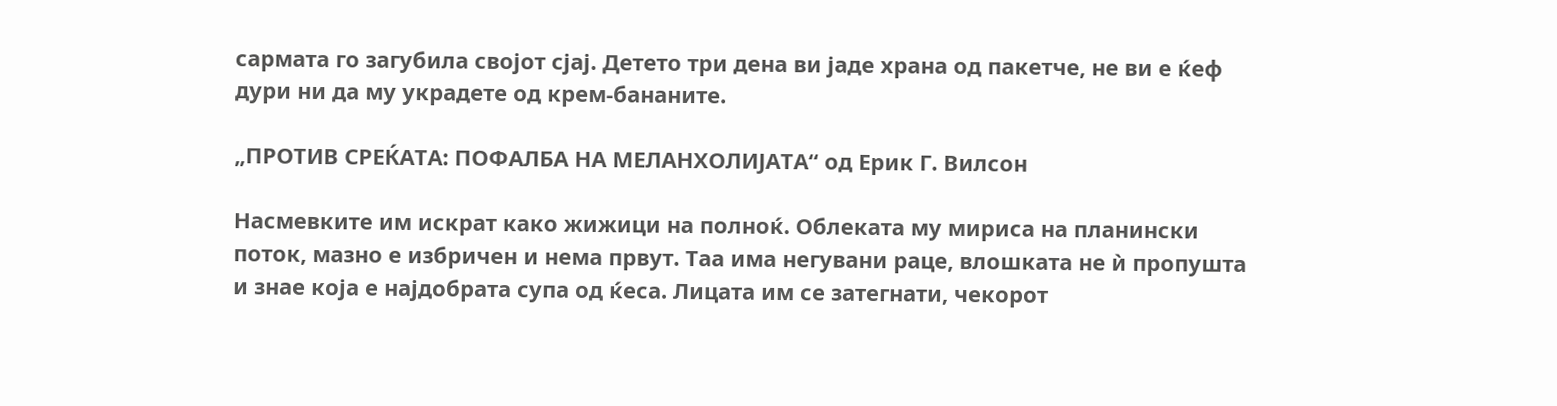сармата го загубила својот сјај. Детето три дена ви јаде храна од пакетче, не ви е ќеф дури ни да му украдете од крем-бананите.

„ПРОТИВ СРЕЌАТА: ПОФАЛБА НА МЕЛАНХОЛИЈАТА“ од Ерик Г. Вилсон

Насмевките им искрат како жижици на полноќ. Облеката му мириса на планински поток, мазно е избричен и нема првут. Таа има негувани раце, влошката не ѝ пропушта и знае која е најдобрата супа од ќеса. Лицата им се затегнати, чекорот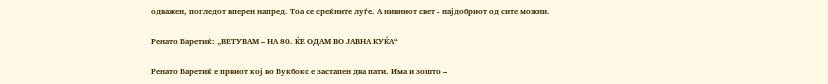одважен, погледот вперен напред. Тоа се среќните луѓе. А нивниот свет - најдобриот од сите можни.

Ренато Баретиќ: „ВЕТУВАМ – НА 80. ЌЕ ОДАМ ВО ЈАВНА КУЌА“

Ренато Баретиќ е првиот кој во Букбокс е застапен два пати. Има и зошто –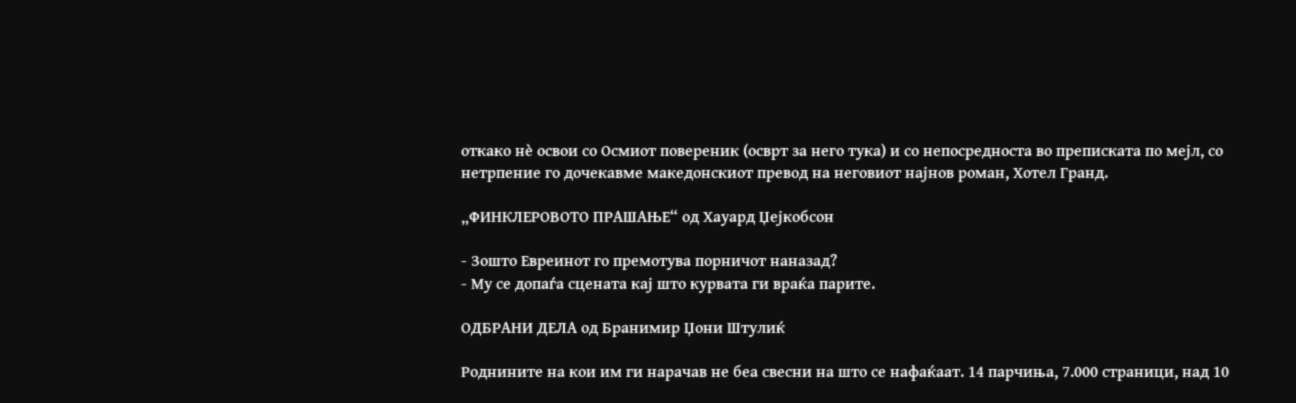откако нè освои со Осмиот повереник (осврт за него тука) и со непосредноста во преписката по мејл, со нетрпение го дочекавме македонскиот превод на неговиот најнов роман, Хотел Гранд.

„ФИНКЛЕРОВОТО ПРАШАЊЕ“ од Хауард Џејкобсон

- Зошто Евреинот го премотува порничот наназад?
- Му се допаѓа сцената кај што курвата ги враќа парите.

ОДБРАНИ ДЕЛА од Бранимир Џони Штулиќ

Роднините на кои им ги нарачав не беа свесни на што се нафаќаат. 14 парчиња, 7.000 страници, над 10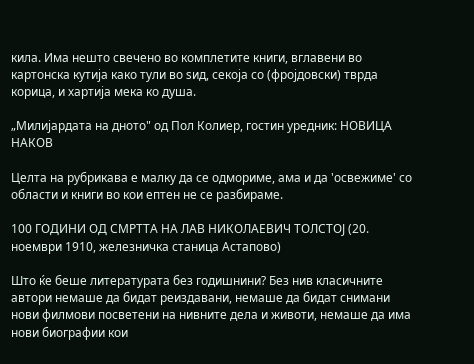кила. Има нешто свечено во комплетите книги, вглавени во картонска кутија како тули во ѕид, секоја со (фројдовски) тврда корица, и хартија мека ко душа.

„Милијардата на дното" од Пол Колиер, гостин уредник: НОВИЦА НАКОВ

Целта на рубрикава е малку да се одмориме, ама и да 'освежиме' со области и книги во кои ептен не се разбираме.

100 ГОДИНИ ОД СМРТТА НА ЛАВ НИКОЛАЕВИЧ ТОЛСТОЈ (20. ноември 1910, железничка станица Астапово)

Што ќе беше литературата без годишнини? Без нив класичните автори немаше да бидат реиздавани, немаше да бидат снимани нови филмови посветени на нивните дела и животи, немаше да има нови биографии кои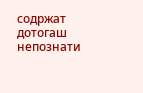содржат дотогаш непознати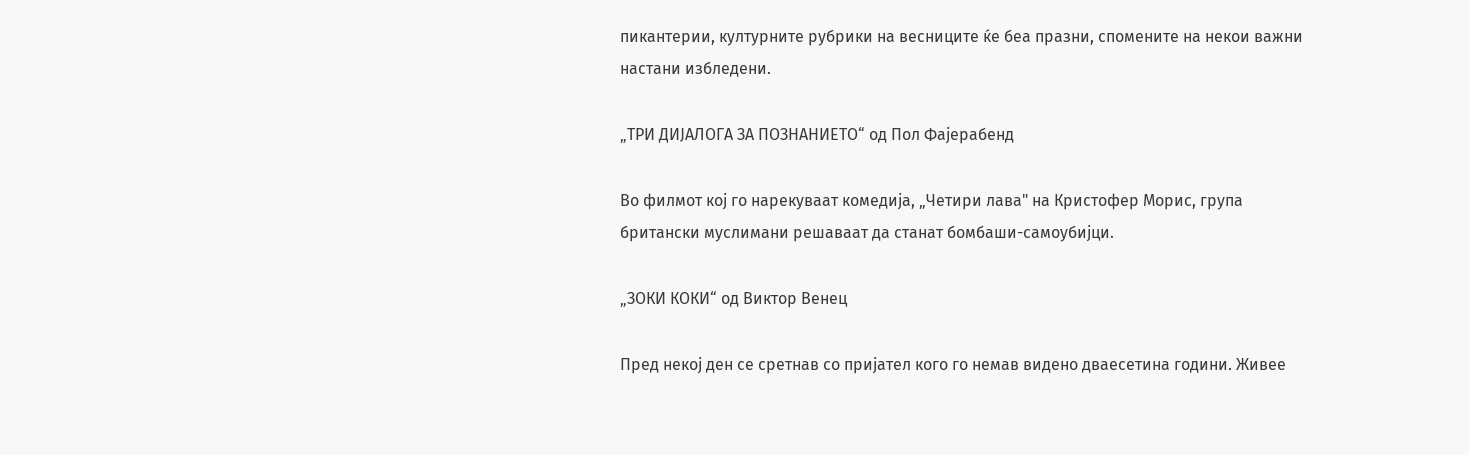пикантерии, културните рубрики на весниците ќе беа празни, спомените на некои важни настани избледени.

„ТРИ ДИЈАЛОГА ЗА ПОЗНАНИЕТО“ од Пол Фајерабенд

Во филмот кој го нарекуваат комедија, „Четири лава" на Кристофер Морис, група британски муслимани решаваат да станат бомбаши-самоубијци.

„ЗОКИ КОКИ“ од Виктор Венец

Пред некој ден се сретнав со пријател кого го немав видено дваесетина години. Живее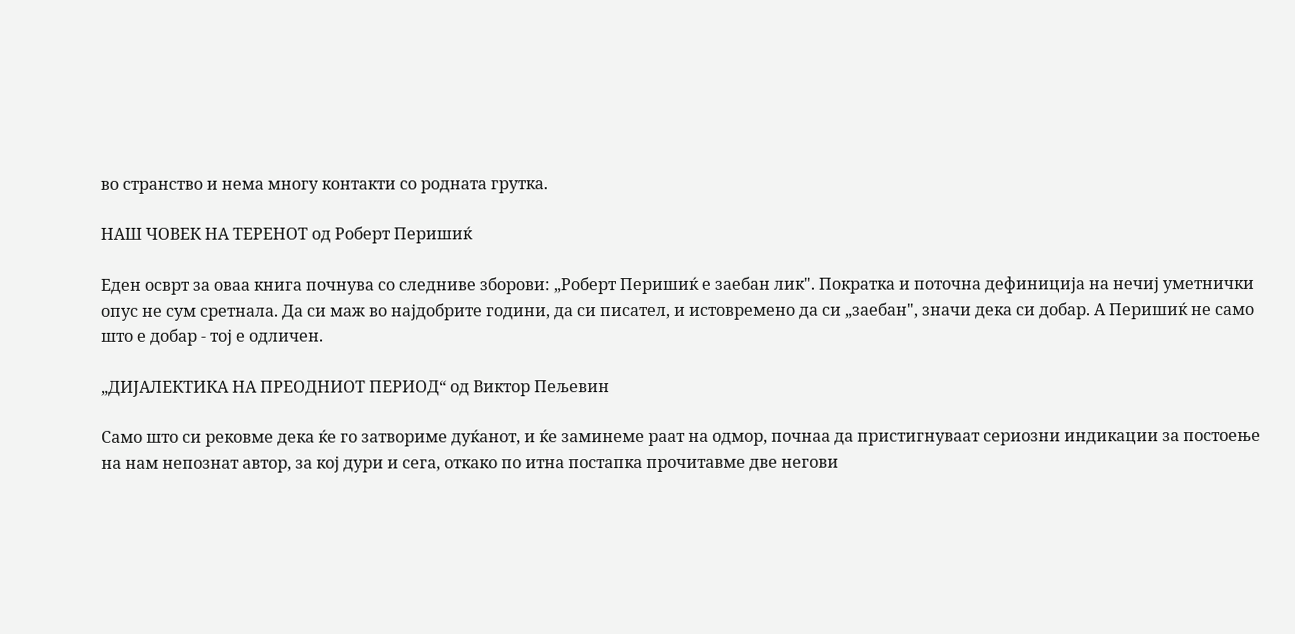во странство и нема многу контакти со родната грутка.

НАШ ЧОВЕК НА ТЕРЕНОТ од Роберт Перишиќ

Еден осврт за оваа книга почнува со следниве зборови: „Роберт Перишиќ е заебан лик". Пократка и поточна дефиниција на нечиј уметнички опус не сум сретнала. Да си маж во најдобрите години, да си писател, и истовремено да си „заебан", значи дека си добар. А Перишиќ не само што е добар - тој е одличен.

„ДИЈАЛЕКТИКА НА ПРЕОДНИОТ ПЕРИОД“ од Виктор Пељевин

Само што си рековме дека ќе го затвориме дуќанот, и ќе заминеме раат на одмор, почнаа да пристигнуваат сериозни индикации за постоење на нам непознат автор, за кој дури и сега, откако по итна постапка прочитавме две негови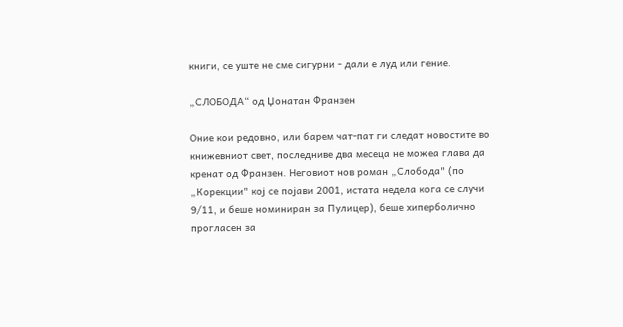книги, се уште не сме сигурни - дали е луд или гение.

„СЛОБОДА“ од Џонатан Франзен

Оние кои редовно, или барем чат-пат ги следат новостите во книжевниот свет, последниве два месеца не можеа глава да кренат од Франзен. Неговиот нов роман „Слобода" (по „Корекции" кој се појави 2001, истата недела кога се случи 9/11, и беше номиниран за Пулицер), беше хиперболично прогласен за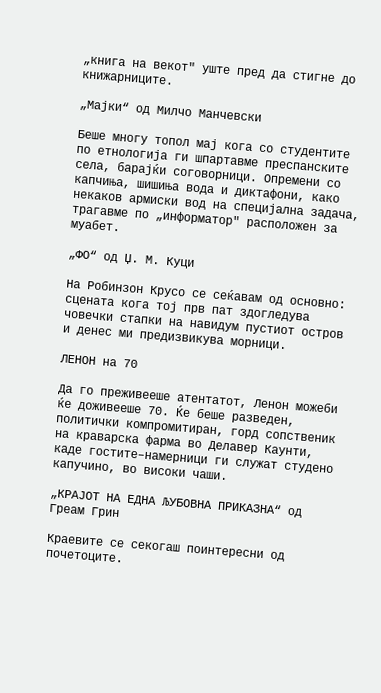„книга на векот" уште пред да стигне до книжарниците.

„Мајки“ од Милчо Манчевски

Беше многу топол мај кога со студентите по етнологија ги шпартавме преспанските села, барајќи соговорници. Опремени со капчиња, шишиња вода и диктафони, како некаков армиски вод на специјална задача, трагавме по „информатор" расположен за муабет.

„ФО“ од Џ. М. Куци

На Робинзон Крусо се сеќавам од основно: сцената кога тој прв пат здогледува човечки стапки на навидум пустиот остров и денес ми предизвикува морници.

ЛЕНОН на 70

Да го преживееше атентатот, Ленон можеби ќе доживееше 70. Ќе беше разведен, политички компромитиран, горд сопственик на краварска фарма во Делавер Каунти, каде гостите–намерници ги служат студено капучино, во високи чаши.

„КРАЈОТ НА ЕДНА ЉУБОВНА ПРИКАЗНА“ од Греам Грин

Краевите се секогаш поинтересни од почетоците.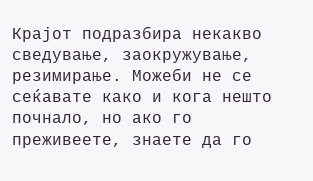Крајот подразбира некакво сведување, заокружување, резимирање. Можеби не се сеќавате како и кога нешто почнало, но ако го преживеете, знаете да го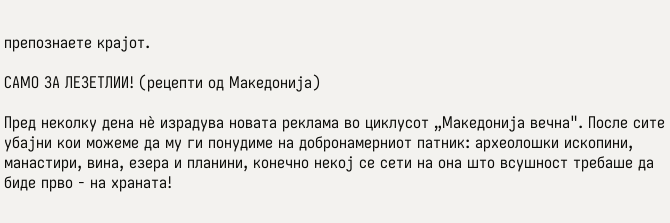препознаете крајот.

САМО ЗА ЛЕЗЕТЛИИ! (рецепти од Македонија)

Пред неколку дена нè израдува новата реклама во циклусот „Македонија вечна". После сите убајни кои можеме да му ги понудиме на добронамерниот патник: археолошки ископини, манастири, вина, езера и планини, конечно некој се сети на она што всушност требаше да биде прво - на храната!